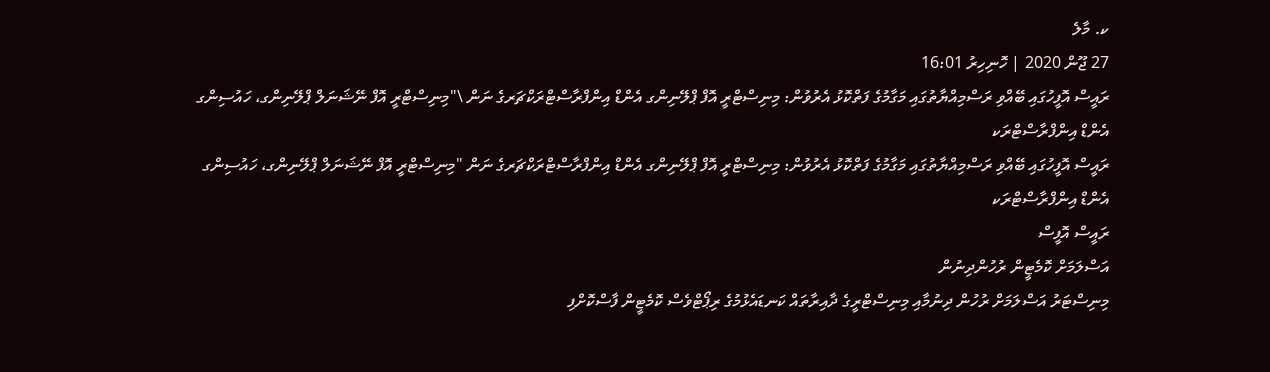ކ. މާލެ
27 ޖޫން 2020 | ހޮނިހިރު 16:01
ރައީސް އޮފީހުގައި ބޭއްވި ރަސްމިއްޔާތުގައި މަގާމުގެ ފަތްކޮޅު އެރުވުން: މިނިސްޓްރީ އޮފް ޕްލޭނިންގ އެންޑް އިންފްރާސްޓްރަކްޗަރގެ ނަން \"މިނިސްޓްރީ އޮފް ނޭޝަނަލް ޕްލޭނިންގ، ހައުސިންގ އެންޑް އިންފްރާސްޓްރަކ
ރައީސް އޮފީހުގައި ބޭއްވި ރަސްމިއްޔާތުގައި މަގާމުގެ ފަތްކޮޅު އެރުވުން: މިނިސްޓްރީ އޮފް ޕްލޭނިންގ އެންޑް އިންފްރާސްޓްރަކްޗަރގެ ނަން "މިނިސްޓްރީ އޮފް ނޭޝަނަލް ޕްލޭނިންގ، ހައުސިންގ އެންޑް އިންފްރާސްޓްރަކ
ރައީސް އޮފީސް
އަސްލަމަށް ކޮމެޓީން ރުހުންދިނުން
މިނިސްޓަރު އަސްލަމަށް ރުހުން ދިނުމާއި މިނިސްޓްރީގެ ދާއިރާތައް ކަނޑައެޅުމުގެ ރިޕޯޓްވެސް ކޮމެޓީން ފާސްކޮށްފި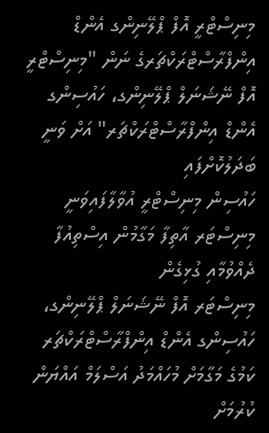މިނިސްޓްރީ އޮފް ޕްލޭނިންގ އެންޑް އިންފްރާސްޓްރަކްޗަރގެ ނަން "މިނިސްޓްރީ އޮފް ނޭޝަނަލް ޕްލޭނިންގ، ހައުސިންގ އެންޑް އިންފްރާސްޓްރަކްޗަރ" އަށް ވަނީ ބަދަލުކޮށްފައި
ހައުސިން މިނިސްޓްރީ އުވާލާފައިވަނީ މިނިސްޓަރ އާތިފާ މަގާމުން އިސްތިއުފާ ދެއްވުމާއި ގުޅިގެން
މިނިސްޓަރ އޮފް ނޭޝަނަލް ޕްލޭނިންގ، ހައުސިންގ އެންޑް އިންފްރާސްޓްރަކްޗަރ ކަމުގެ މަގާމަށް މުހައްމަދު އަސްލަމް އައްޔަން ކުރުމަށް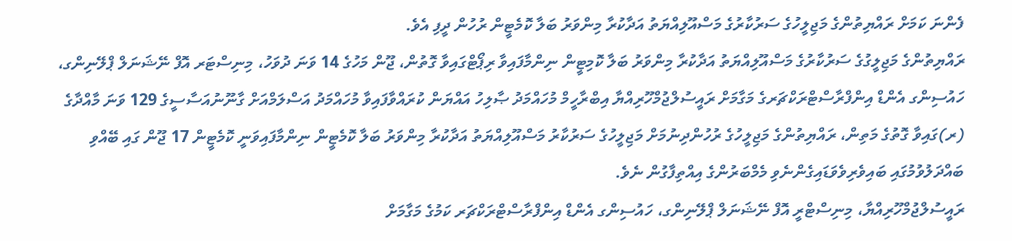ފެންނަ ކަމަށް ރައްޔިތުންގެ މަޖިލީހުގެ ސަރުކާރުގެ މަސްއޫލިއްޔަތު އަދާކުރާ މިންވަރު ބަލާ ކޮމެޓީން ރުހުން ދީފި އެވެ.
ރައްޔިތުންގެ މަޖިލީގުގެ ސަރުކާރުގެ މަސްއޫލިއްޔަތު އަދާކުރާ މިންވަރު ބަލާ ކޮމިޓީން ނިންމާފައިވާ ރިޕޯޓްގައިވާ ގޮތުން، ޖޫން މަހުގެ 14 ވަނަ ދުވަހު، މިނިސްޓަރ އޮފް ނޭޝަނަލް ޕްލޭނިންގ، ހައުސިންގ އެންޑް އިންފްރާސްޓްރަކްޗަރގެ މަގާމަށް ރައީސުލްޖުމްހޫރިއްޔާ އިބްރާހީމް މުހައްމަދު ޞާލިހު އައްޔަން ކުރައްވާފައިވާ މުހައްމަދު އަސްލަމްއަށް ގާނޫނުއަސާސީގެ 129 ވަނަ މާއްދާގެ (ރ)ގައިވާ ގޮތުގެ މަތިން، ރައްޔިތުންގެ މަޖިލީހުގެ ރުހުންދިނުމަށް މަޖިލީހުގެ ސަރުކާރު މަސްއޫލިއްޔަތު އަދާކުރާ މިންވަރު ބަލާ ކޮމެޓީން ނިންމާފައިވަނީ ކޮމެޓީން 17 ޖޫން ގައި ބޭއްވި ބައްދަލުވުމުގައި ބައިވެރިވެވަޑައިގެންނެވި މެމްބަރުންގެ އިއްތިފާގުން ނެވެ.
ރައީސުލްޖުމްހޫރިއްޔާ، މިނިސްޓްރީ އޮފް ނޭޝަނަލް ޕްލޭނިންގ، ހައުސިންގ އެންޑް އިންފްރާސްޓްރަކްޗަރ ކަމުގެ މަގާމަށް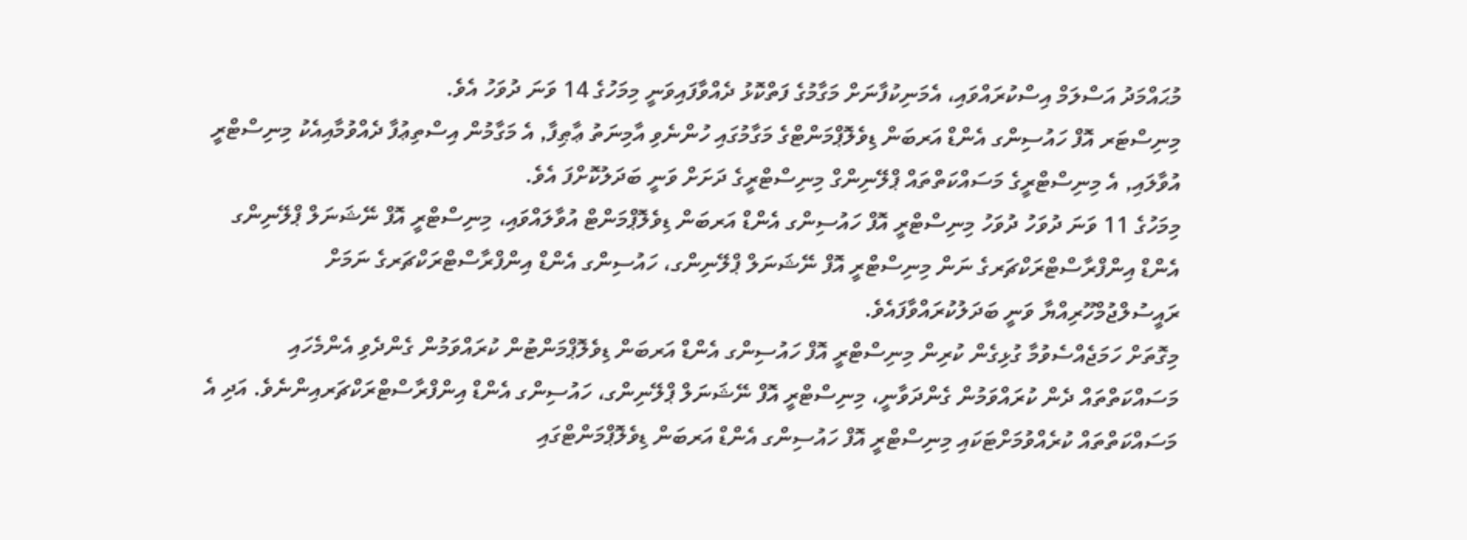މުޙައްމަދު އަސްލަމް އިސްކުރައްވައި، އެމަނިކުފާނަށް މަގާމުގެ ފަތްކޮޅު ދެއްވާފައިވަނީ މިމަހުގެ 14 ވަނަ ދުވަހު އެވެ.
މިނިސްޓަރ އޮފް ހައުސިންގ އެންޑް އަރބަން ޑިވެލޮޕްމަންޓްގެ މަގާމުގައި ހުންނެވި އާމިނަތު ޢާޠިފާ, އެ މަގާމުން އިސްތިޢުފާ ދެއްވުމާއިއެކު މިނިސްޓްރީ އުވާލައި, އެ މިނިސްޓްރީގެ މަސައްކަތްތައް ޕްލޭނިންގް މިނިސްޓްރީގެ ދަށަށް ވަނީ ބަދަލުކޮށްފަ އެވެ.
މިމަހުގެ 11 ވަނަ ދުވަހު ދުވަހު މިނިސްޓްރީ އޮފް ހައުސިންގ އެންޑް އަރބަން ޑިވެލޮޕްމަންޓް އުވާލައްވައި، މިނިސްޓްރީ އޮފް ނޭޝަނަލް ޕްލޭނިންގ އެންޑް އިންފްރާސްޓްރަކްޗަރގެ ނަން މިނިސްޓްރީ އޮފް ނޭޝަނަލް ޕްލޭނިންގ، ހައުސިންގ އެންޑް އިންފްރާސްޓްރަކްޗަރގެ ނަމަށް ރައީސުލްޖުމްހޫރިއްޔާ ވަނީ ބަދަލުކުރައްވާފައެވެ.
މިގޮތަށް ހަމަޖެއްސެވުމާ ގުޅިގެން ކުރިން މިނިސްޓްރީ އޮފް ހައުސިންގ އެންޑް އަރބަން ޑިވެލޮޕްމަންޓުން ކުރައްވަމުން ގެންދެވި އެންމެހައި މަސައްކަތްތައް ދެން ކުރައްވަމުން ގެންދަވާނީ، މިނިސްޓްރީ އޮފް ނޭޝަނަލް ޕްލޭނިންގ، ހައުސިންގ އެންޑް އިންފްރާސްޓްރަކްޗަރއިންނެވެ. އަދި އެ މަސައްކަތްތައް ކުރެއްވުމަށްޓަކައި މިނިސްޓްރީ އޮފް ހައުސިންގ އެންޑް އަރބަން ޑިވެލޮޕްމަންޓްގައި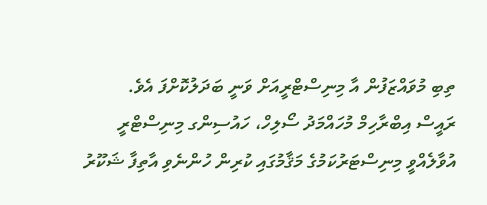ތިބި މުވައްޒަފުން އާ މިނިސްޓްރީއަށް ވަނީ ބަދަލުކޮށްފަ އެވެ.
ރައީސް އިބްރާހިމް މުހައްމަދު ސޯލިހް، ހައުސިންގ މިނިސްޓްރީ އުވާލެއްވީ މިނިސްޓަރުކަމުގެ މަޤާމުގައި ކުރިން ހުންނެވި އާތިފާ ޝަކޫރު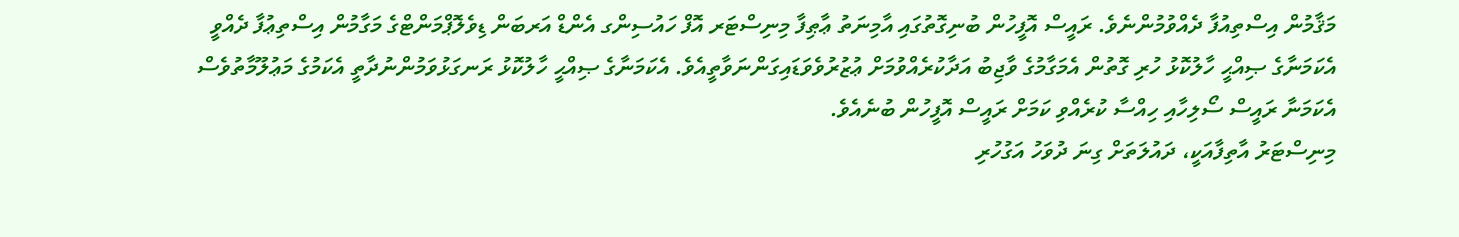މަޤާމުން އިސްތިއުފާ ދެއްވުމުންނެވެ. ރައީސް އޮފީހުން ބުނިގޮތުގައި އާމިނަތު ޢާޠިފާ މިނިސްޓަރ އޮފް ހައުސިންގ އެންޑް އަރބަން ޑިވެލޮޕްމަންޓްގެ މަގާމުން އިސްތިޢުފާ ދެއްވީ އެކަމަނާގެ ޞިއްޙީ ހާލުކޮޅު ހުރި ގޮތުން އެމަގާމުގެ ވާޖިބު އަދާކުރެއްވުމަށް ޢުޒުރުވެވަޑައިގަންނަވާތީއެވެ. އެކަމަނާގެ ޞިއްޙީ ހާލުކޮޅު ރަނގަޅުވަމުންނުދާތީ އެކަމުގެ މަޢުލޫމާތުވެސް އެކަމަނާ ރައީސް ސޯލިހާއި ހިއްސާ ކުރެއްވި ކަމަށް ރައީސް އޮފީހުން ބުނެއެވެ.
މިނިސްޓަރު އާތިފާއަކީ، ދައުލަތަށް ގިނަ ދުވަހު އަގުހުރި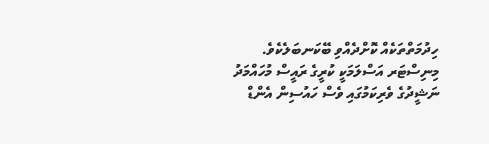ހިދުމަތްތަކެއް ކޮށްދެއްވި ބޭކަނބަލެކެވެ.
މިނިސްޓަރ އަސްލަމަކީ ކުރީގެ ރައީސް މުހައްމަދު ނަޝީދުގެ ވެރިކަމުގައި ވެސް ހައުސިން އެންޑް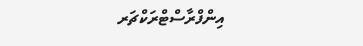އިންފްރާސްޓްރަކްޗަރ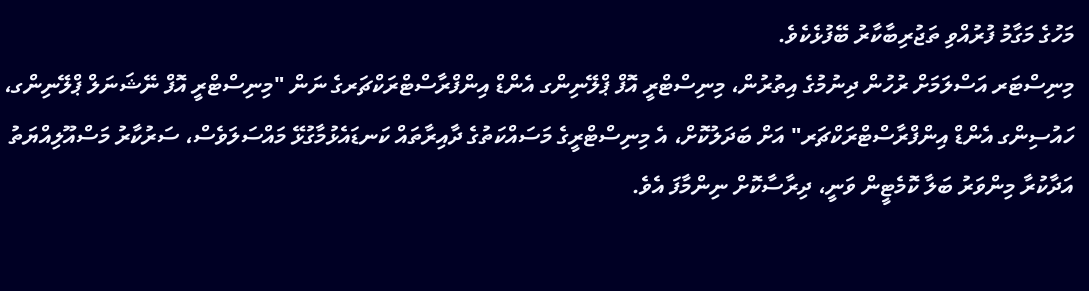މަހުގެ މަގާމު ފުރުއްވި ތަޖުރިބާކާރު ބޭފުޅެކެވެ.
މިނިސްޓަރ އަސްލަމަށް ރުހުން ދިނުމުގެ އިތުރުން، މިނިސްޓްރީ އޮފް ޕްލޭނިންގ އެންޑް އިންފްރާސްޓްރަކްޗަރގެ ނަން "މިނިސްޓްރީ އޮފް ނޭޝަނަލް ޕްލޭނިންގ، ހައުސިންގ އެންޑް އިންފްރާސްޓްރަކްޗަރ" އަށް ބަދަލުކޮށް، އެ މިނިސްޓްރީގެ މަސައްކަތުގެ ދާއިރާތައް ކަނޑައެޅުމާގުޅޭ މައްސަލަވެސް، ސަރުކާރު މަސްއޫލިއްޔަތު އަދާކުރާ މިންވަރު ބަލާ ކޮމެޓީން ވަނީ، ދިރާސާކޮށް ނިންމާފަ އެވެ.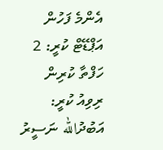އެންމެ ފަހުން އަޕްޑޭޓް ކުރީ: 2 ހަފްތާ ކުރިން
ރިވިއު ކުރީ: އަބުދުالله ނަސީރު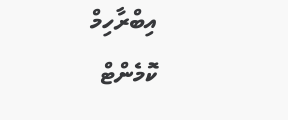އިބްރާހިމް
ކޮމެންޓް